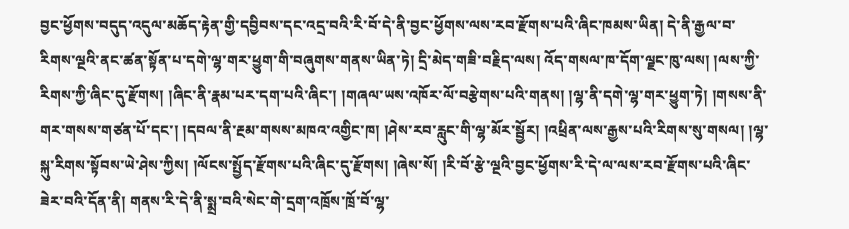བྱང་ཕྱོགས་བདུད་འདུལ་མཆོད་རྟེན་གྱི་དབྱིབས་དང་འདྲ་བའི་རི་བོ་དེ་ནི་བྱང་ཕྱོགས་ལས་རབ་རྫོགས་པའི་ཞིང་ཁམས་ཡིན། དེ་ནི་རྒྱལ་བ་རིགས་ལྔའི་ནང་ཚན་སྟོན་པ་དགེ་ལྷ་གར་ཕྱུག་གི་བཞུགས་གནས་ཡིན་ཏེ། དྲི་མེད་གཟི་བརྗིད་ལས། འོད་གསལ་ཁ་དོག་ལྗང་ཁུ་ལས། །ལས་ཀྱི་རིགས་ཀྱི་ཞིང་དུ་རྫོགས། །ཞིང་ནི་རྣམ་པར་དག་པའི་ཞིང་། །གཞལ་ཡས་འཁོར་ལོ་བརྩེགས་པའི་གནས། །ལྷ་ནི་དགེ་ལྷ་གར་ཕྱུག་ཏེ། །གསས་ནི་གར་གསས་གཙན་པོ་དང་། །དབལ་ནི་རྔམ་གསས་མཁའ་འགྱིང་ཁ། །ཤེས་རབ་རླུང་གི་ལྷ་མོར་སྦྱོར། །འཕྲིན་ལས་རྒྱས་པའི་རིགས་སུ་གསལ། །ལྷ་སྐུ་རིགས་སྟོབས་ཡེ་ཤེས་ཀྱིས། །ལོངས་སྤྱོད་རྫོགས་པའི་ཞིང་དུ་རྫོགས། །ཞེས་སོ། །རི་བོ་རྩེ་ལྔའི་བྱང་ཕྱོགས་རི་དེ་ལ་ལས་རབ་རྫོགས་པའི་ཞིང་ཟེར་བའི་དོན་ནི། གནས་རི་དེ་ནི་སྨྲ་བའི་སེང་གེ་དྲག་འཁྲོས་ཁྲོ་བོ་ལྷ་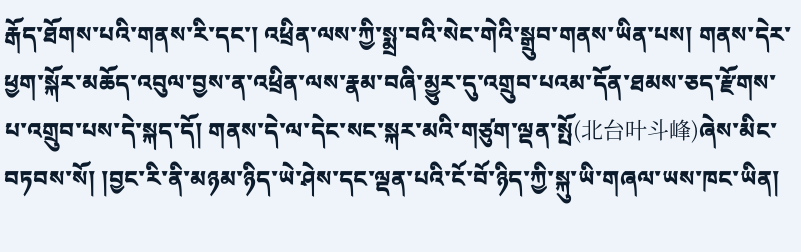རྒོད་ཐོགས་པའི་གནས་རི་དང་། འཕྲིན་ལས་ཀྱི་སྨྲ་བའི་སེང་གེའི་སྒྲུབ་གནས་ཡིན་པས། གནས་དེར་ཕྱག་སྐོར་མཆོད་འབུལ་བྱས་ན་འཕྲིན་ལས་རྣམ་བཞི་མྱུར་དུ་འགྲུབ་པའམ་དོན་ཐམས་ཅད་རྫོགས་པ་འགྲུབ་པས་དེ་སྐད་དོ། གནས་དེ་ལ་དེང་སང་སྐར་མའི་གཙུག་ལྡན་སྤོ(北台叶斗峰)ཞེས་མིང་བཏབས་སོ། །བྱང་རི་ནི་མཉམ་ཉིད་ཡེ་ཤེས་དང་ལྡན་པའི་ངོ་བོ་ཉིད་ཀྱི་སྐུ་ཡི་གཞལ་ཡས་ཁང་ཡིན།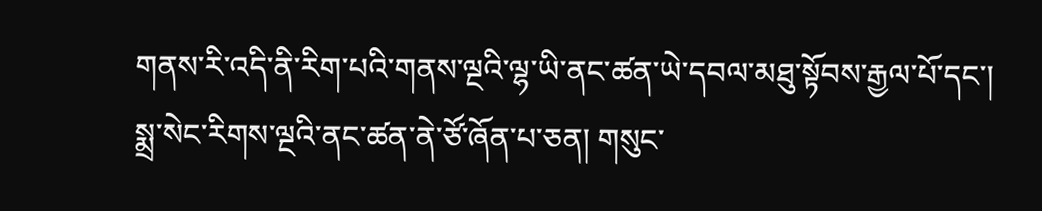གནས་རི་འདི་ནི་རིག་པའི་གནས་ལྔའི་ལྷ་ཡི་ནང་ཚན་ཡེ་དབལ་མཐུ་སྟོབས་རྒྱལ་པོ་དང་། སྨྲ་སེང་རིགས་ལྔའི་ནང་ཚན་ནེ་ཙོ་ཞོན་པ་ཅན། གསུང་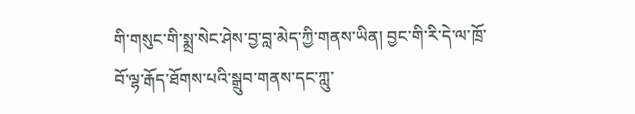གི་གསུང་གི་སྨྲ་སེང་ཤེས་བྱ་བླ་མེད་ཀྱི་གནས་ཡིན། བྱང་གི་རི་དེ་ལ་ཁྲོ་བོ་ལྷ་རྒོད་ཐོགས་པའི་སྒྲུབ་གནས་དང་ཀླུ་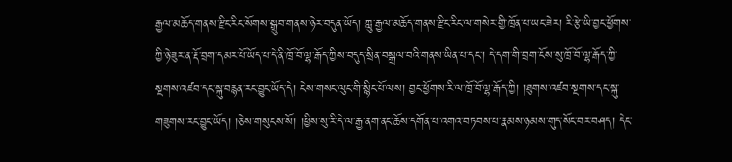རྒྱལ་མཆོད་གནས་རྫིང་རིང་སོགས་སྒྲུབ་གནས་ཉེར་བདུན་ཡོད། ཀླུ་རྒྱལ་མཆོད་གནས་རྫིང་རིང་ལ་གསེར་གྱི་ཁྲོན་པ་ཡང་ཟེར། རི་རྩེ་ཡི་བྱང་ཕྱོགས་ཀྱི་ཉེ་ཟུར་ན་རྡོ་བྲག་དམར་པོ་ཡོད་པ་དེ་ནི་ཁྲོ་བོ་ལྷ་རྒོད་ཀྱིས་བདུད་སྲིན་བསྒྲལ་བའི་གནས་ཡིན་པ་དང་། དེ་དག་གི་བྲག་ངོས་སུ་ཁྲོ་བོ་ལྷ་རྒོད་ཀྱི་སྔགས་འཛབ་དང་སྐུ་བརྙན་རང་བྱུང་ཡོད་དེ། ངེས་གསང་ལུང་གི་སྙིང་པོ་ལས། བྱང་ཕྱོགས་རི་ལ་ཁྲོ་བོ་ལྷ་རྒོད་ཀྱི། །ཐུགས་འཛབ་སྔགས་དང་སྐུ་གཟུགས་རང་བྱུང་ཡོད། །ཅེས་གསུངས་སོ། །ཕྱིས་སུ་རི་དེ་ལ་རྒྱ་ནག་ནང་ཆོས་དགོན་པ་འགའ་བཏབས་པ་རྣམས་ཉམས་གུད་སོང་བར་བཤད། དེང་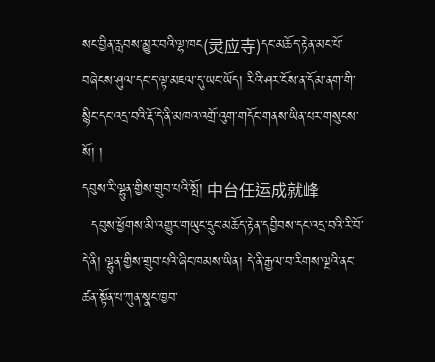སང་བྱིན་རླབས་མྱུར་བའི་ལྷ་ཁང(灵应寺)དང་མཆོད་རྟེན་མང་པོ་བཞེངས་ཤུལ་དང་ད་ལྟ་མཇལ་དུ་ཡང་ཡོད། རིའི་ཤར་ངོས་ན་དོམ་ནག་གི་སྙིང་དང་འདྲ་བའི་རྡོ་དེ་ནི་མཁའ་འགྲོ་འུག་གདོང་གནས་ཡིན་པར་གསུངས་སོ། །
དབུས་རི་ལྷུན་གྱིས་གྲུབ་པའི་སྤོ། 中台任运成就峰
  དབུས་ཕྱོགས་མི་འགྱུར་གཡུང་དྲུང་མཆོད་རྟེན་དབྱིབས་དང་འདྲ་བའི་རི་བོ་དེ་ནི། ལྷུན་གྱིས་གྲུབ་པའི་ཞིང་ཁམས་ཡིན། དེ་ནི་རྒྱལ་བ་རིགས་ལྔའི་ནང་ཚན་སྟོན་པ་ཀུན་སྣང་ཁྱབ་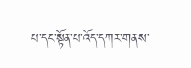པ་དང་སྟོན་པ་འོད་དཀར་གནས་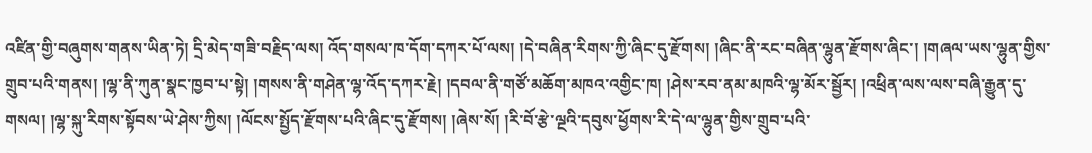འཛིན་གྱི་བཞུགས་གནས་ཡིན་ཏེ། དྲི་མེད་གཟི་བརྗིད་ལས། འོད་གསལ་ཁ་དོག་དཀར་པོ་ལས། །དེ་བཞིན་རིགས་ཀྱི་ཞིང་དུ་རྫོགས། །ཞིང་ནི་རང་བཞིན་ལྷུན་རྫོགས་ཞིང་། །གཞལ་ཡས་ལྷུན་གྱིས་གྲུབ་པའི་གནས། །ལྷ་ནི་ཀུན་སྣང་ཁྱབ་པ་སྟེ། །གསས་ནི་གཤེན་ལྷ་འོད་དཀར་རྗེ། །དབལ་ནི་གཙོ་མཆོག་མཁའ་འགྱིང་ཁ། །ཤེས་རབ་ནམ་མཁའི་ལྷ་མོར་སྦྱོར། །འཕྲིན་ལས་ལས་བཞི་རྒྱུན་དུ་གསལ། །ལྷ་སྐུ་རིགས་སྟོབས་ཡེ་ཤེས་ཀྱིས། །ལོངས་སྤྱོད་རྫོགས་པའི་ཞིང་དུ་རྫོགས། །ཞེས་སོ། །རི་བོ་རྩེ་ལྔའི་དབུས་ཕྱོགས་རི་དེ་ལ་ལྷུན་གྱིས་གྲུབ་པའི་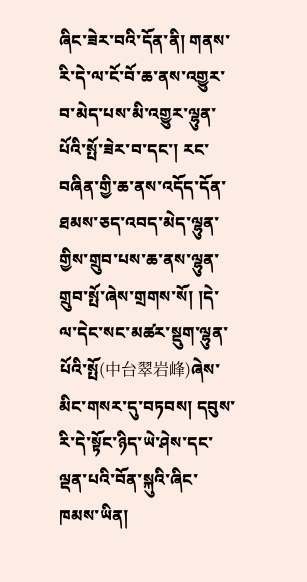ཞིང་ཟེར་བའི་དོན་ནི། གནས་རི་དེ་ལ་ངོ་བོ་ཆ་ནས་འགྱུར་བ་མེད་པས་མི་འགྱུར་ལྷུན་པོའི་སྤོ་ཟེར་བ་དང་། རང་བཞིན་གྱི་ཆ་ནས་འདོད་དོན་ཐམས་ཅད་འབད་མེད་ལྷུན་གྱིས་གྲུབ་པས་ཆ་ནས་ལྷུན་གྲུབ་སྤོ་ཞེས་གྲགས་སོ། །དེ་ལ་དེང་སང་མཚར་སྡུག་ལྷུན་པོའི་སྤོ(中台翠岩峰)ཞེས་མིང་གསར་དུ་བཏབས། དབུས་རི་དེ་སྟོང་ཉིད་ཡེ་ཤེས་དང་ལྡན་པའི་བོན་སྐུའི་ཞིང་ཁམས་ཡིན།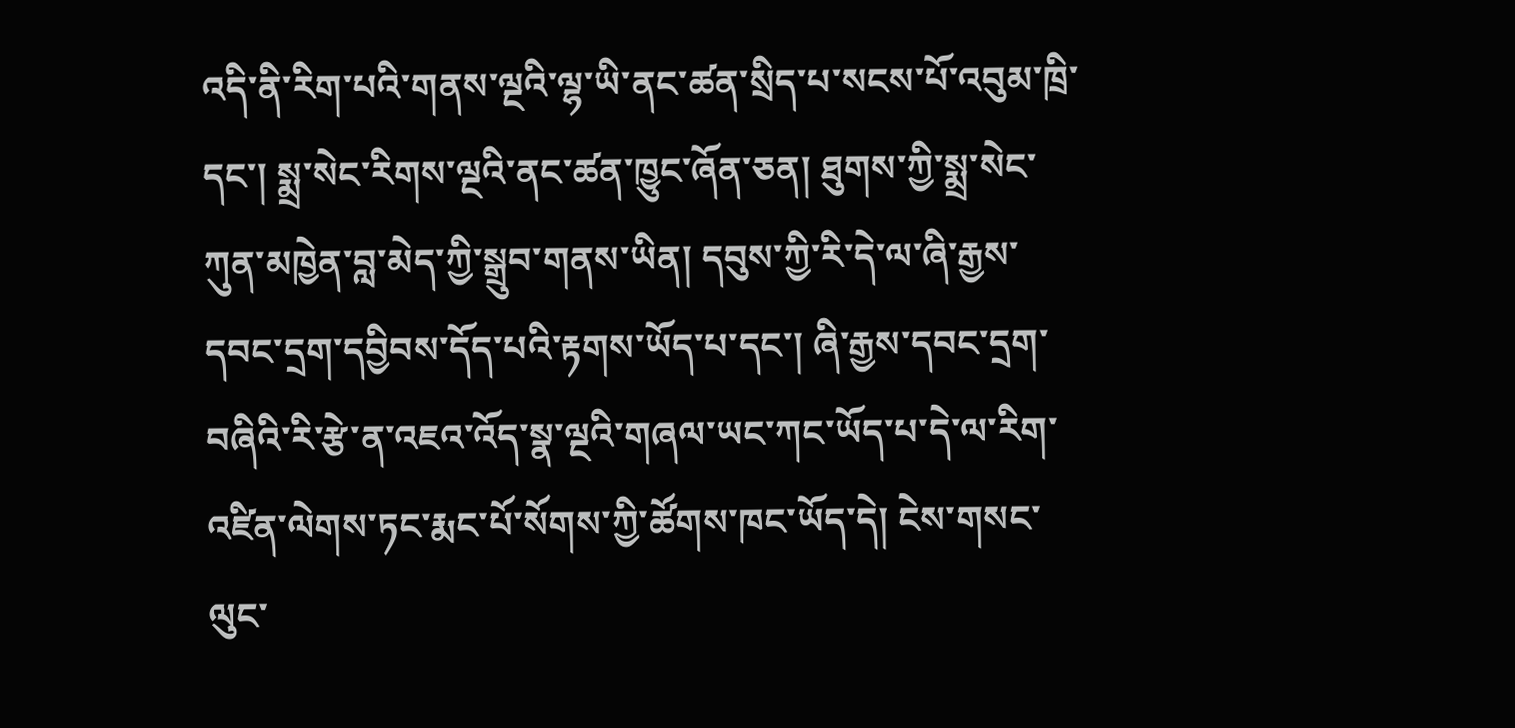འདི་ནི་རིག་པའི་གནས་ལྔའི་ལྷ་ཡི་ནང་ཚན་སྲིད་པ་སངས་པོ་འབུམ་ཁྲི་དང་། སྨྲ་སེང་རིགས་ལྔའི་ནང་ཚན་ཁྱུང་ཞོན་ཅན། ཐུགས་ཀྱི་སྨྲ་སེང་ཀུན་མཁྱེན་བླ་མེད་ཀྱི་སྒྲུབ་གནས་ཡིན། དབུས་ཀྱི་རི་དེ་ལ་ཞི་རྒྱས་དབང་དྲག་དབྱིབས་དོད་པའི་རྟགས་ཡོད་པ་དང་། ཞི་རྒྱས་དབང་དྲག་བཞིའི་རི་རྩེ་ན་འཇའ་འོད་སྣ་ལྔའི་གཞལ་ཡང་ཀང་ཡོད་པ་དེ་ལ་རིག་འཛིན་ལེགས་ཏང་རྨང་པོ་སོགས་ཀྱི་ཚོགས་ཁང་ཡོད་དེ། ངེས་གསང་ལུང་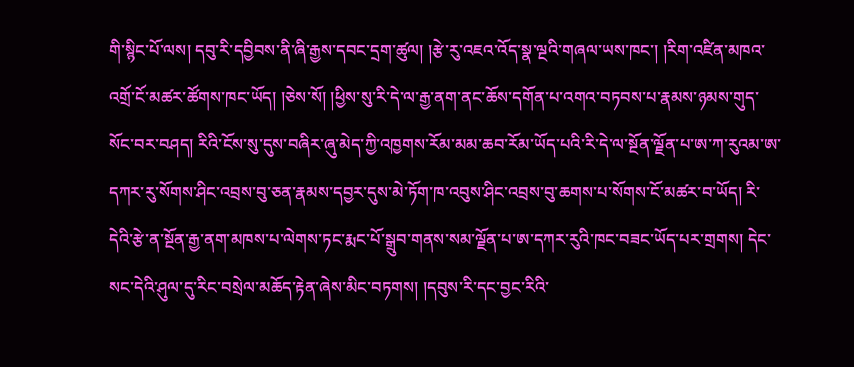གི་སྙིང་པོ་ལས། དབུ་རི་དབྱིབས་ནི་ཞི་རྒྱས་དབང་དྲག་ཚུལ། །རྩེ་རུ་འཇའ་འོད་སྣ་ལྔའི་གཞལ་ཡས་ཁང་། །རིག་འཛིན་མཁའ་འགྲོ་ངོ་མཚར་ཚོགས་ཁང་ཡོད། །ཅེས་སོ། །ཕྱིས་སུ་རི་དེ་ལ་རྒྱ་ནག་ནང་ཆོས་དགོན་པ་འགའ་བཏབས་པ་རྣམས་ཉམས་གུད་སོང་བར་བཤད། རིའི་ངོས་སུ་དུས་བཞིར་ཞུ་མེད་ཀྱི་འཁྱགས་རོམ་མམ་ཆབ་རོམ་ཡོད་པའི་རི་དེ་ལ་སྔོན་ལྗོན་པ་ཨ་ཀ་རུའམ་ཨ་དཀར་རུ་སོགས་ཤིང་འབྲས་བུ་ཅན་རྣམས་དབྱར་དུས་མེ་ཏོག་ཁ་འབུས་ཤིང་འབྲས་བུ་ཆགས་པ་སོགས་ངོ་མཚར་བ་ཡོད། རི་དེའི་རྩེ་ན་སྔོན་རྒྱ་ནག་མཁས་པ་ལེགས་ཏང་རྨང་པོ་སྒྲུབ་གནས་སམ་ལྗོན་པ་ཨ་དཀར་རུའི་ཁང་བཟང་ཡོད་པར་གྲགས། དེང་སང་དེའི་ཤུལ་དུ་རིང་བསྲེལ་མཆོད་རྟེན་ཞེས་མིང་བཏགས། །དབུས་རི་དང་བྱང་རིའི་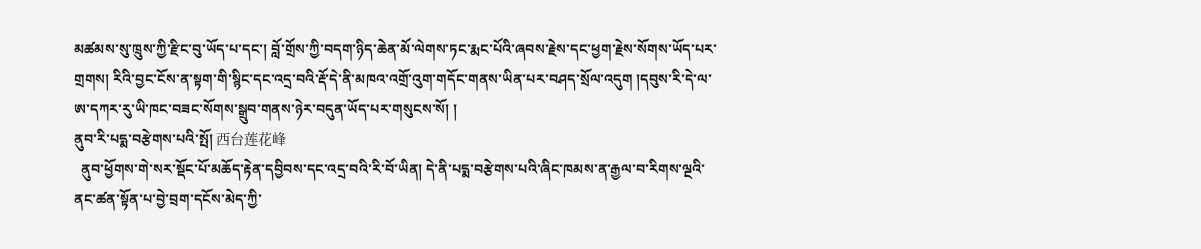མཚམས་སུ་ཁྲུས་ཀྱི་རྫིང་བུ་ཡོད་པ་དང་། བློ་གྲོས་ཀྱི་བདག་ཉིད་ཆེན་མོ་ལེགས་ཏང་རྨང་པོའི་ཞབས་རྗེས་དང་ཕྱག་རྗེས་སོགས་ཡོད་པར་གྲགས། རིའི་བྱང་ངོས་ན་སྟག་གི་སྙིང་དང་འདྲ་བའི་རྡོ་དེ་ནི་མཁའ་འགྲོ་འུག་གདོང་གནས་ཡིན་པར་བཤད་སྲོལ་འདུག །དབུས་རི་དེ་ལ་ཨ་དཀར་རུ་ཡི་ཁང་བཟང་སོགས་སྒྲུབ་གནས་ཉེར་བདུན་ཡོད་པར་གསུངས་སོ། །
ནུབ་རི་པདྨ་བརྩེགས་པའི་སྤོ། 西台莲花峰
  ནུབ་ཕྱོགས་གེ་སར་སྡོང་པོ་མཆོད་རྟེན་དབྱིབས་དང་འདྲ་བའི་རི་བོ་ཡིན། དེ་ནི་པདྨ་བརྩེགས་པའི་ཞིང་ཁམས་ན་རྒྱལ་བ་རིགས་ལྔའི་ནང་ཚན་སྟོན་པ་བྱེ་བྲག་དངོས་མེད་ཀྱི་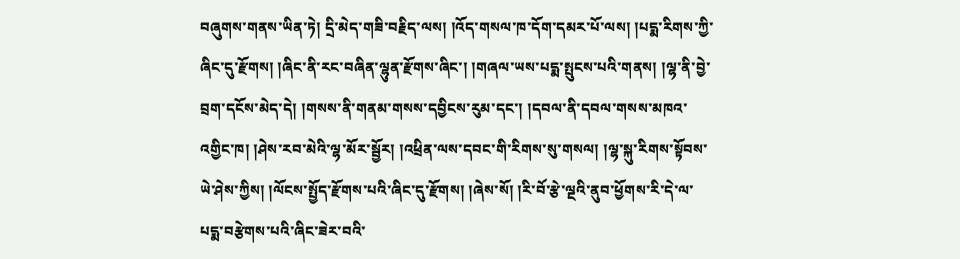བཞུགས་གནས་ཡིན་ཏེ། དྲི་མེད་གཟི་བརྗིད་ལས། །འོད་གསལ་ཁ་དོག་དམར་པོ་ལས། །པདྨ་རིགས་ཀྱི་ཞིང་དུ་རྫོགས། །ཞིང་ནི་རང་བཞིན་ལྷུན་རྫོགས་ཞིང་། །གཞལ་ཡས་པདྨ་སྤུངས་པའི་གནས། །ལྷ་ནི་བྱེ་བྲག་དངོས་མེད་དེ། །གསས་ནི་གནམ་གསས་དབྱིངས་རུམ་དང་། །དབལ་ནི་དབལ་གསས་མཁའ་འགྱིང་ཁ། །ཤེས་རབ་མེའི་ལྷ་མོར་སྦྱོར། །འཕྲིན་ལས་དབང་གི་རིགས་སུ་གསལ། །ལྷ་སྐུ་རིགས་སྟོབས་ཡེ་ཤེས་ཀྱིས། །ལོངས་སྤྱོད་རྫོགས་པའི་ཞིང་དུ་རྫོགས། །ཞེས་སོ། །རི་བོ་རྩེ་ལྔའི་ནུབ་ཕྱོགས་རི་དེ་ལ་པདྨ་བརྩེགས་པའི་ཞིང་ཟེར་བའི་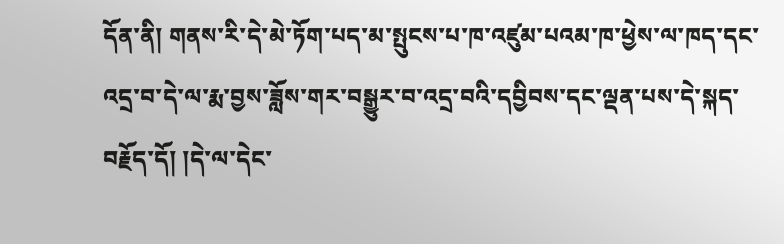དོན་ནི། གནས་རི་དེ་མེ་ཏོག་པད་མ་སྤུངས་པ་ཁ་འཛུམ་པའམ་ཁ་ཕྱེས་ལ་ཁད་དང་འདྲ་བ་དེ་ལ་རྨ་བྱས་ཟློས་གར་བསྒྱུར་བ་འདྲ་བའི་དབྱིབས་དང་ལྡན་པས་དེ་སྐད་བརྗོད་དོ། །དེ་ལ་དེང་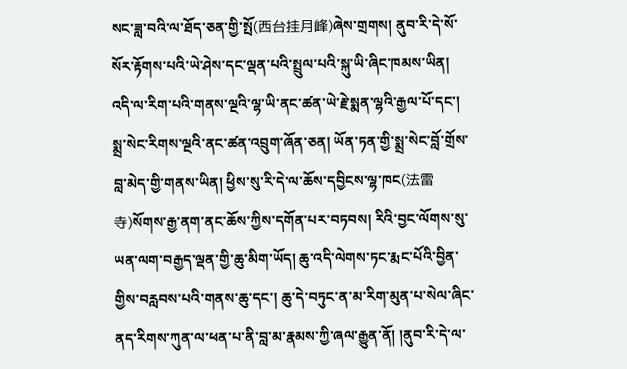སང་ཟླ་བའི་ལ་ཐོད་ཅན་གྱི་སྤོ(西台挂月峰)ཞེས་གྲགས། ནུབ་རི་དེ་སོ་སོར་རྟོགས་པའི་ཡེ་ཤེས་དང་ལྡན་པའི་སྤྲུལ་པའི་སྐུ་ཡི་ཞིང་ཁམས་ཡིན། འདི་ལ་རིག་པའི་གནས་ལྔའི་ལྷ་ཡི་ནང་ཚན་ཡེ་རྗེ་སྨན་ལྷའི་རྒྱལ་པོ་དང་། སྨྲ་སེང་རིགས་ལྔའི་ནང་ཚན་འབྲུག་ཞོན་ཅན། ཡོན་ཏན་གྱི་སྨྲ་སེང་བློ་གྲོས་བླ་མེད་གྱི་གནས་ཡིན། ཕྱིས་སུ་རི་དེ་ལ་ཆོས་དབྱིངས་ལྷ་ཁང(法雷寺)སོགས་རྒྱ་ནག་ནང་ཆོས་ཀྱིས་དགོན་པར་བཏབས། རིའི་བྱང་ལོགས་སུ་ཡན་ལག་བརྒྱད་ལྡན་གྱི་ཆུ་མིག་ཡོད། ཆུ་འདི་ལེགས་ཏང་རྨང་པོའི་བྱིན་གྱིས་བརླབས་པའི་གནས་ཆུ་དང་། ཆུ་དེ་བཏུང་ན་མ་རིག་མུན་པ་སེལ་ཞིང་ནད་རིགས་ཀུན་ལ་ཕན་པ་ནི་བླ་མ་རྣམས་ཀྱི་ཞལ་རྒྱུན་ནོ། །ནུབ་རི་དེ་ལ་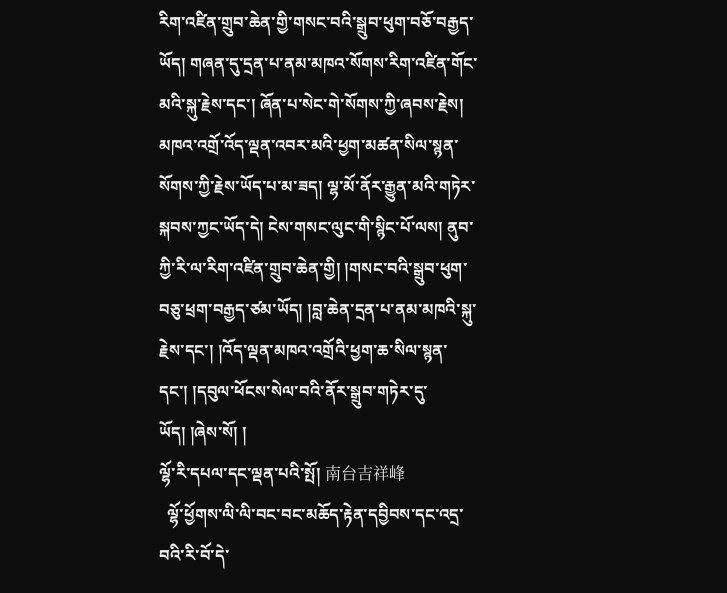རིག་འཛིན་གྲུབ་ཆེན་གྱི་གསང་བའི་སྒྲུབ་ཕུག་བཅོ་བརྒྱད་ཡོད། གཞན་དུ་དྲན་པ་ནམ་མཁའ་སོགས་རིག་འཛིན་གོང་མའི་སྐུ་རྗེས་དང་། ཞོན་པ་སེང་གེ་སོགས་ཀྱི་ཞབས་རྗེས། མཁའ་འགྲོ་འོད་ལྡན་འབར་མའི་ཕྱག་མཚན་སིལ་སྙན་སོགས་ཀྱི་རྗེས་ཡོད་པ་མ་ཟད། ལྷ་མོ་ནོར་རྒྱུན་མའི་གཏེར་སྐབས་ཀྱང་ཡོད་དེ། ངེས་གསང་ལུང་གི་སྙིང་པོ་ལས། ནུབ་ཀྱི་རི་ལ་རིག་འཛིན་གྲུབ་ཆེན་གྱི། །གསང་བའི་སྒྲུབ་ཕུག་བཅུ་ཕྲག་བརྒྱད་ཙམ་ཡོད། །བླ་ཆེན་དྲན་པ་ནམ་མཁའི་སྐུ་རྗེས་དང་། །འོད་ལྡན་མཁའ་འགྲོའི་ཕྱག་ཆ་སིལ་སྙན་དང་། །དབུལ་ཕོངས་སེལ་བའི་ནོར་སྒྲུབ་གཏེར་དུ་ཡོད། །ཞེས་སོ། །
ལྷོ་རི་དཔལ་དང་ལྡན་པའི་སྤོ། 南台吉祥峰
  ལྷོ་ཕྱོགས་ལི་ལི་བང་བང་མཆོད་རྟེན་དབྱིབས་དང་འདྲ་བའི་རི་བོ་དེ་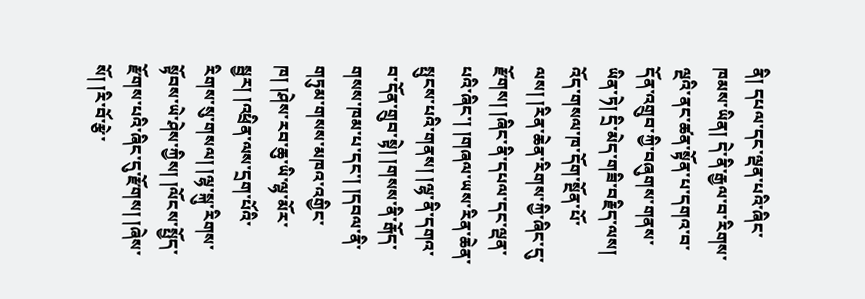ནི། དཔལ་དང་ལྡན་པའི་ཞིང་ཁམས་ཡིན། དེ་ནི་རྒྱལ་བ་རིགས་ལྔའི་ནང་ཚན་སྟོན་པ་དགའ་བ་དོན་འགྲུབ་ཀྱི་བཞུགས་གནས་ཡིན་ཏེ། དྲི་མེད་གཟི་བརྗིད་ལས། འོད་གསལ་ཁ་དོག་སྔོན་པོ་ལས། །རིན་ཆེན་རིགས་ཀྱི་ཞིང་དུ་རྫོགས། །ཞིང་ནི་དཔལ་དང་ལྡན་པའི་ཞིང་། །གཞལ་ཡས་རིན་ཆེན་སྤུངས་པའི་གནས། །ལྷ་ནི་དགའ་བ་དོན་གྲུབ་སྟེ། །གསས་ནི་རྒོད་གསས་ཁམ་པ་དང་། །དབལ་ནི་གཏུམ་གསས་མཁའ་འགྱིང་ཁ། །ཤེས་རབ་ཆུ་ཡི་ལྷ་མོར་སྦྱར། །འཕྲིན་ལས་དྲག་པོའི་རིགས་སུ་གསལ། །ལྷ་སྐུ་རིགས་སྟོབས་ཡེ་ཤེས་ཀྱིས། །ལོངས་སྤྱོད་རྫོགས་པའི་ཞིང་དུ་རྫོགས། །ཞེས་སོ། །རི་བོ་རྩེ་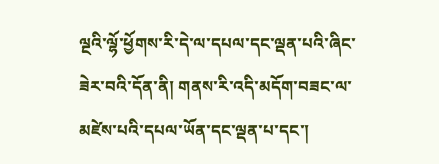ལྔའི་ལྷོ་ཕྱོགས་རི་དེ་ལ་དཔལ་དང་ལྡན་པའི་ཞིང་ཟེར་བའི་དོན་ནི། གནས་རི་འདི་མདོག་བཟང་ལ་མཛེས་པའི་དཔལ་ཡོན་དང་ལྡན་པ་དང་།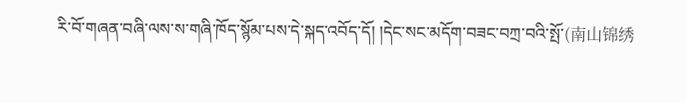རི་བོ་གཞན་བཞི་ལས་ས་གཞི་ཁོད་སྙོམ་པས་དེ་སྐད་འབོད་དོ། །དེང་སང་མདོག་བཟང་བཀྲ་བའི་སྤོ་(南山锦绣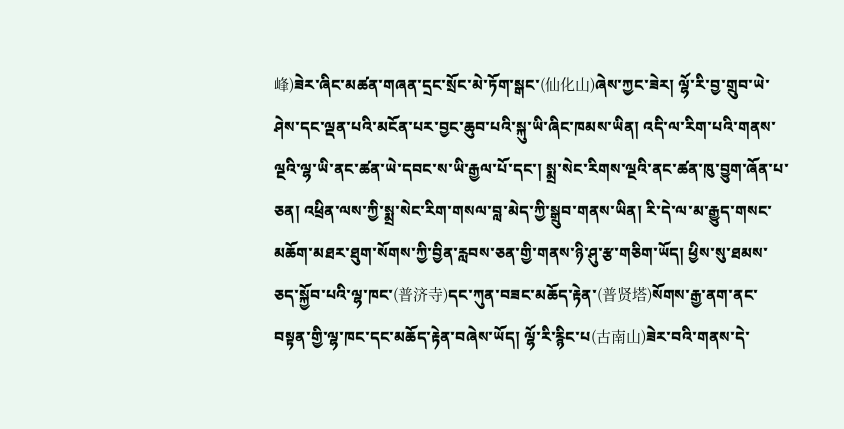峰)ཟེར་ཞིང་མཚན་གཞན་དྲང་སྲོང་མེ་ཏོག་སྒང་(仙化山)ཞེས་ཀྱང་ཟེར། ལྷོ་རི་བྱ་གྲུབ་ཡེ་ཤེས་དང་ལྡན་པའི་མངོན་པར་བྱང་ཆུབ་པའི་སྐུ་ཡི་ཞིང་ཁམས་ཡིན། འདི་ལ་རིག་པའི་གནས་ལྔའི་ལྷ་ཡི་ནང་ཚན་ཡེ་དབང་ས་ཡི་རྒྱལ་པོ་དང་། སྨྲ་སེང་རིགས་ལྔའི་ནང་ཚན་ཁུ་བྱུག་ཞོན་པ་ཅན། འཕྲིན་ལས་ཀྱི་སྨྲ་སེང་རིག་གསལ་བླ་མེད་ཀྱི་སྒྲུབ་གནས་ཡིན། རི་དེ་ལ་མ་རྒྱུད་གསང་མཆོག་མཐར་ཐུག་སོགས་ཀྱི་བྱིན་རླབས་ཅན་གྱི་གནས་ཉི་ཤུ་རྩ་གཅིག་ཡོད། ཕྱིས་སུ་ཐམས་ཅད་སྐྱོབ་པའི་ལྷ་ཁང་(普济寺)དང་ཀུན་བཟང་མཆོད་རྟེན་(普贤塔)སོགས་རྒྱ་ནག་ནང་བསྟན་གྱི་ལྷ་ཁང་དང་མཆོད་རྟེན་བཞེས་ཡོད། ལྷོ་རི་རྙིང་པ(古南山)ཟེར་བའི་གནས་དེ་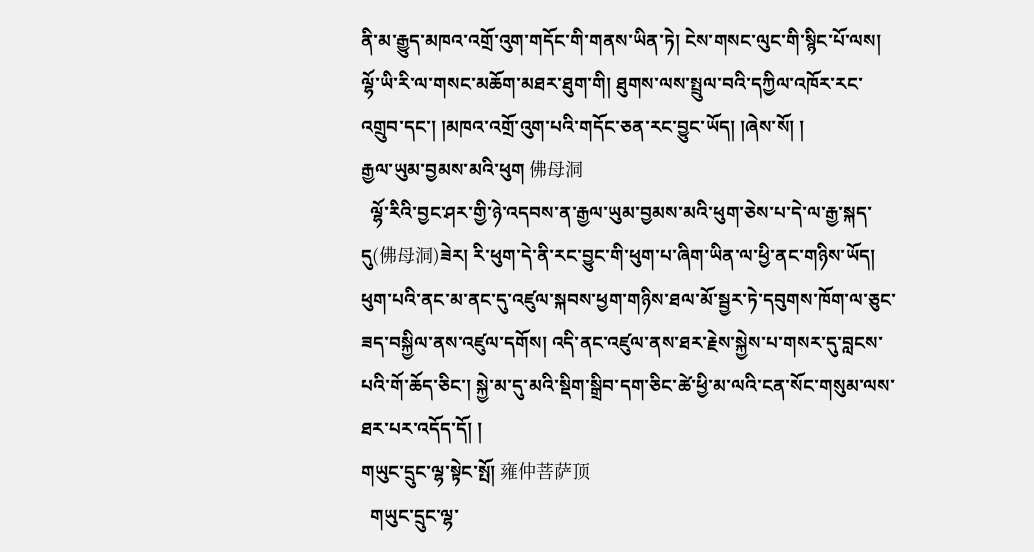ནི་མ་རྒྱུད་མཁའ་འགྲོ་འུག་གདོང་གི་གནས་ཡིན་ཏེ། ངེས་གསང་ལུང་གི་སྙིང་པོ་ལས། ལྷོ་ཡི་རི་ལ་གསང་མཆོག་མཐར་ཐུག་གི། ཐུགས་ལས་སྤྲུལ་བའི་དཀྱིལ་འཁོར་རང་འགྲུབ་དང་། །མཁའ་འགྲོ་འུག་པའི་གདོང་ཅན་རང་བྱུང་ཡོད། །ཞེས་སོ། །
རྒྱལ་ཡུམ་བྱམས་མའི་ཕུག 佛母洞
  ལྷོ་རིའི་བྱང་ཤར་གྱི་ཉེ་འདབས་ན་རྒྱལ་ཡུམ་བྱམས་མའི་ཕུག་ཅེས་པ་དེ་ལ་རྒྱ་སྐད་དུ(佛母洞)ཟེར། རི་ཕུག་དེ་ནི་རང་བྱུང་གི་ཕུག་པ་ཞིག་ཡིན་ལ་ཕྱི་ནང་གཉིས་ཡོད། ཕུག་པའི་ནང་མ་ནང་དུ་འཛུལ་སྐབས་ཕྱག་གཉིས་ཐལ་མོ་སྦྱར་ཏེ་དབུགས་ཁོག་ལ་ཅུང་ཟད་བསྐྱིལ་ནས་འཛུལ་དགོས། འདི་ནང་འཛུལ་ནས་ཐར་རྗེས་སྐྱེས་པ་གསར་དུ་བླངས་པའི་གོ་ཆོད་ཅིང་། སྐྱེ་མ་དུ་མའི་སྡིག་སྒྲིབ་དག་ཅིང་ཚེ་ཕྱི་མ་ལའི་ངན་སོང་གསུམ་ལས་ཐར་པར་འདོད་དོ། །
གཡུང་དྲུང་ལྷ་སྟེང་སྤོ། 雍仲菩萨顶
  གཡུང་དྲུང་ལྷ་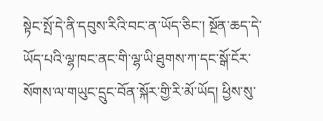སྟེང་སྤོ་དེ་ནི་དབུས་རིའི་བང་ན་ཡོད་ཅིང་། སྔོན་ཆད་དེ་ཡོད་པའི་ལྷ་ཁང་ནང་གི་ལྷ་ཡི་ཐུགས་ཀ་དང་སྒོ་ངོར་སོགས་ལ་གཡུང་དྲུང་བོན་སྐོར་གྱི་རི་མོ་ཡོད། ཕྱིས་སུ་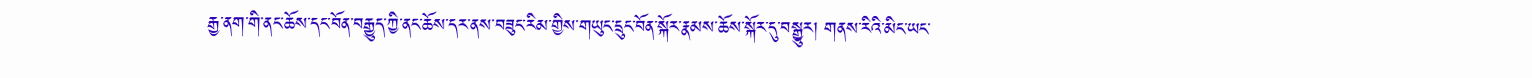རྒྱ་ནག་གི་ནང་ཆོས་དང་བོན་བརྒྱུད་ཀྱི་ནང་ཆོས་དར་ནས་བཟུང་རིམ་གྱིས་གཡུང་དྲུང་བོན་སྐོར་རྣམས་ཆོས་སྐོར་དུ་བསྒྱུར། གནས་རིའི་མིང་ཡང་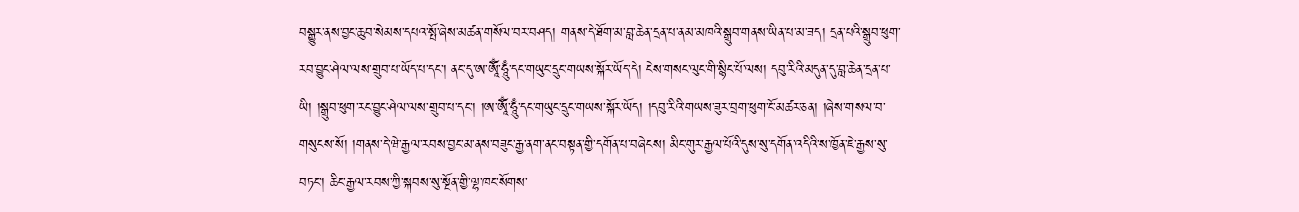བསྒྱུར་ནས་བྱང་ཆུབ་སེམས་དཔའ་སྤོ་ཞེས་མཚན་གསོལ་བར་བཤད། གནས་དེ་ཐོག་མ་བླ་ཆེན་དྲན་པ་ནམ་མཁའི་སྒྲུབ་གནས་ཡིན་པ་མ་ཟད། དྲན་པའི་སྒྲུབ་ཕུག་རབ་བྱུང་ཤེལ་ལས་གྲུབ་པ་ཡོད་པ་དང་། ནང་དུ་ཨ་ཨཱོྃ་ཧཱུྃ་དང་གཡུང་དྲུང་གཡས་སྐོར་ཡོད་དེ། ངེས་གསང་ལུང་གི་སྙིང་པོ་ལས། དབུ་རིའི་མདུན་དུ་བླ་ཆེན་དྲན་པ་ཡི། །སྒྲུབ་ཕུག་རང་བྱུང་ཤེལ་ལས་གྲུབ་པ་དང་། །ཨ་ཨཱོྃ་ཧཱུྃ་དང་གཡུང་དྲུང་གཡས་སྐོར་ཡོད། །དབུ་རིའི་གཡས་ཟུར་བྲག་ཕུག་ངོ་མཚར་ཅན། །ཞེས་གསལ་བ་གསུངས་སོ། །གནས་དེ་ཝེ་རྒྱལ་རབས་བྱང་མ་ནས་བཟུང་རྒྱ་ནག་ནང་བསྟན་གྱི་དགོན་པ་བཞེངས། མིང་གུར་རྒྱལ་པོའི་དུས་སུ་དགོན་འདིའི་ས་ཁྱོན་ཇེ་རྒྱས་སུ་བཏང་། ཆིང་རྒྱལ་རབས་ཀྱི་སྐབས་སུ་སྔོན་གྱི་ལྷ་ཁང་སོགས་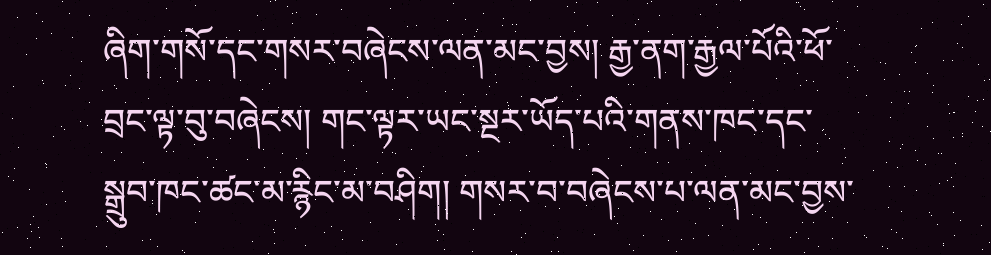ཞིག་གསོ་དང་གསར་བཞེངས་ལན་མང་བྱས། རྒྱ་ནག་རྒྱལ་པོའི་ཕོ་བྲང་ལྟ་བུ་བཞེངས། གང་ལྟར་ཡང་སྔར་ཡོད་པའི་གནས་ཁང་དང་སྒྲུབ་ཁང་ཚང་མ་རྙིང་མ་བཤིག། གསར་བ་བཞེངས་པ་ལན་མང་བྱས་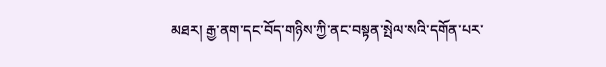མཐར། རྒྱ་ནག་དང་བོད་གཉིས་ཀྱི་ནང་བསྟན་སྤེལ་སའི་དགོན་པར་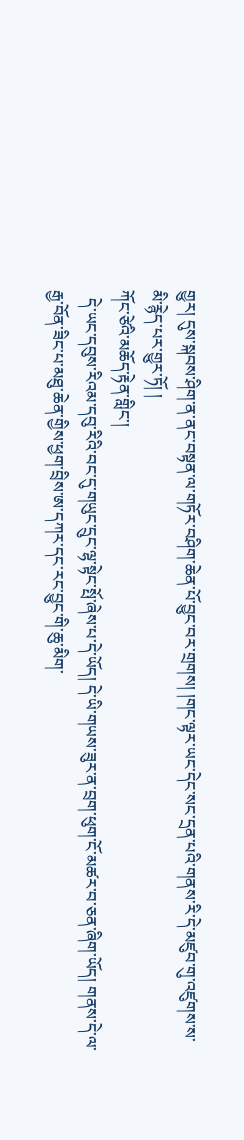གྱུར། དུས་སྐབས་ཤིག་ན་ནང་བསྟན་ལ་གཏོར་བཤིག་ཆེན་པོ་བྱུང་བར་གྲགས། །གང་ལྟར་ཡང་དེང་སང་དྲན་པའི་གནས་རི་དེ་མཛུབ་གུ་འཛུགས་ས་མི་རྙེད་པར་གྱུར་ཏོ། །
ཀོང་ཙེའི་མཆོད་རྟེན་གླིང་།
  དེ་ཡང་དབུས་རིའམ་དབུ་རིའི་བང་དུ་གཡུང་དྲུང་ལྷ་སྟེང་སྤོ་ཞེས་པ་དེ་ཡོད། དེ་ཡི་གཡས་ཟུར་ན་བྲག་ཕུག་ངོ་མཚར་བ་ཅན་ཞིག་ཡོད། གནས་དེ་ལ་རྒྱ་བོན་ཟིང་པ་མཐུ་ཆེན་གྱིས་ཕྱག་བྲིས་ཨ་དཀར་དང་རང་བྱུང་གི་ཆུ་མིག་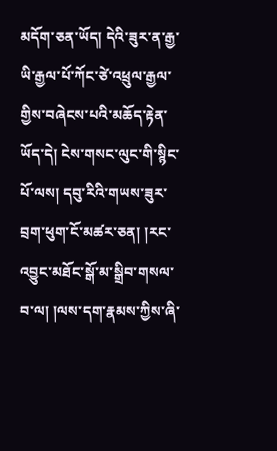མདོག་ཅན་ཡོད། དེའི་ཟུར་ན་རྒྱ་ཡི་རྒྱལ་པོ་ཀོང་ཙེ་འཕྲུལ་རྒྱལ་གྱིས་བཞེངས་པའི་མཆོད་རྟེན་ཡོད་དེ། ངེས་གསང་ལུང་གི་སྙིང་པོ་ལས། དབུ་རིའི་གཡས་ཟུར་བྲག་ཕུག་ངོ་མཚར་ཅན། །རང་འབྱུང་མཐོང་སྒོ་མ་སྒྲིབ་གསལ་བ་ལ། །ལས་དག་རྣམས་ཀྱིས་ཞི་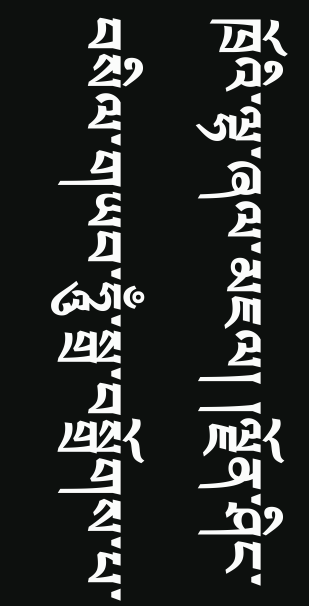ཁྲོའི་ལྷ་ཞལ་མཇལ། །ལྗོན་ཤིང་བསིལ་གཡབ་ཧཱུྃ་སྒྲ་བསྒྲོགས་པ་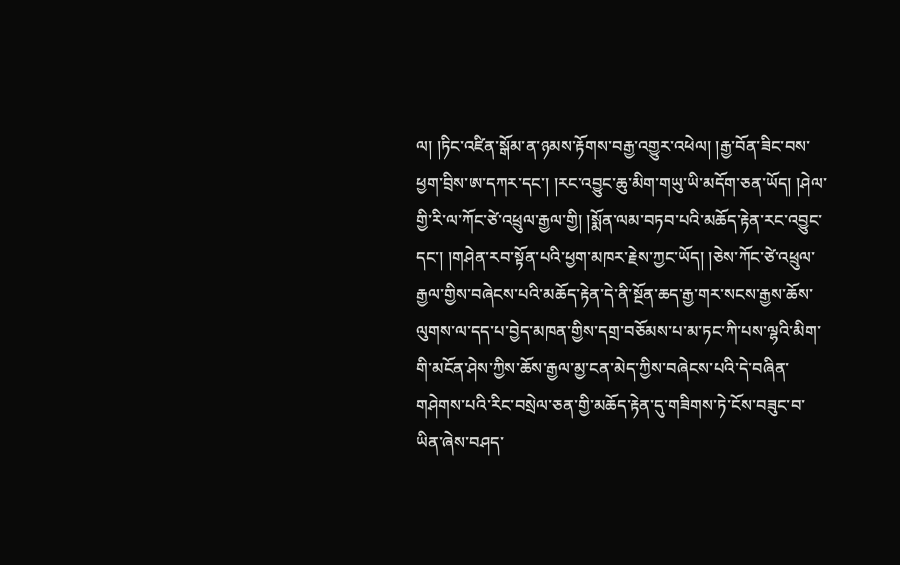ལ། །ཏིང་འཛིན་སྒོམ་ན་ཉམས་རྟོགས་བརྒྱ་འགྱུར་འཕེལ། །རྒྱ་བོན་ཟིང་བས་ཕྱག་བྲིས་ཨ་དཀར་དང་། །རང་འབྱུང་ཆུ་མིག་གཡུ་ཡི་མདོག་ཅན་ཡོད། །ཤེལ་གྱི་རི་ལ་ཀོང་ཙེ་འཕྲུལ་རྒྱལ་གྱི། །སྨོན་ལམ་བཏབ་པའི་མཆོད་རྟེན་རང་འབྱུང་དང་། །གཤེན་རབ་སྟོན་པའི་ཕྱག་མཁར་རྗེས་ཀྱང་ཡོད། །ཅེས་ཀོང་ཙེ་འཕྲུལ་རྒྱལ་གྱིས་བཞེངས་པའི་མཆོད་རྟེན་དེ་ནི་སྔོན་ཆད་རྒྱ་གར་སངས་རྒྱས་ཆོས་ལུགས་ལ་དད་པ་བྱེད་མཁན་གྱིས་དགྲ་བཅོམས་པ་མ་ཏང་ཀི་པས་ལྷའི་མིག་གི་མངོན་ཤེས་ཀྱིས་ཆོས་རྒྱལ་མྱ་ངན་མེད་ཀྱིས་བཞེངས་པའི་དེ་བཞིན་གཤེགས་པའི་རིང་བསྲེལ་ཅན་གྱི་མཆོད་རྟེན་དུ་གཟིགས་ཏེ་ངོས་བཟུང་བ་ཡིན་ཞེས་བཤད་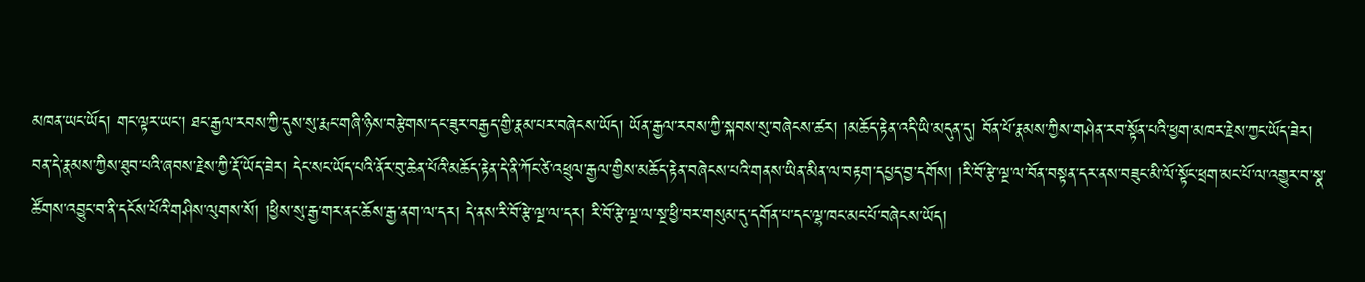མཁན་ཡང་ཡོད། གང་ལྟར་ཡང་། ཐང་རྒྱལ་རབས་ཀྱི་དུས་སུ་རྨང་གཞི་ཉིས་བརྩེགས་དང་ཟུར་བརྒྱད་གྱི་རྣམ་པར་བཞེངས་ཡོད། ཡོན་རྒྱལ་རབས་ཀྱི་སྐབས་སུ་བཞེངས་ཚར། །མཆོད་རྟེན་འདི་ཡི་མདུན་དུ། བོན་པོ་རྣམས་ཀྱིས་གཤེན་རབ་སྟོན་པའི་ཕྱག་མཁར་རྗེས་ཀྱང་ཡོད་ཟེར། བན་དེ་རྣམས་ཀྱིས་ཐུབ་པའི་ཞབས་རྗེས་ཀྱི་རྡོ་ཡོད་ཟེར། དེང་སང་ཡོད་པའི་ནོར་བུ་ཆེན་པོའི་མཆོད་རྟེན་དེ་ནི་ཀོང་ཙེ་འཕྲུལ་རྒྱལ་གྱིས་མཆོད་རྟེན་བཞེངས་པའི་གནས་ཡིན་མིན་ལ་བརྟག་དཔྱད་བྱ་དགོས། །རི་བོ་རྩེ་ལྔ་ལ་བོན་བསྟན་དར་ནས་བཟུང་མི་ལོ་སྟོང་ཕྲག་མང་པོ་ལ་འགྱུར་བ་སྣ་ཚོགས་འབྱུང་བ་ནི་དངོས་པོའི་གཤིས་ལུགས་སོ། །ཕྱིས་སུ་རྒྱ་གར་ནང་ཆོས་རྒྱ་ནག་ལ་དར། དེ་ནས་རི་བོ་རྩེ་ལྔ་ལ་དར། རི་བོ་རྩེ་ལྔ་ལ་སྔ་ཕྱི་བར་གསུམ་དུ་དགོན་པ་དང་ལྷ་ཁང་མང་པོ་བཞེངས་ཡོད།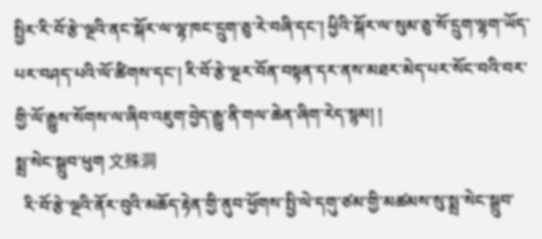སྤྱིར་རི་བོ་རྩེ་ལྔའི་ནང་སྐོར་ལ་ལྷ་ཁང་དྲུག་ཅུ་རེ་བཞི་དང་། ཕྱིའི་སྐོར་ལ་སུམ་ཅུ་སོ་དྲུག་ལྷག་ཡོད་པར་བཤད་པའི་ལོ་ཚིགས་དང་། རི་བོ་རྩེ་ལྔར་བོན་བསྟན་དར་ནས་མཐར་མེད་པར་སོང་བའི་བར་གྱི་ལོ་རྒྱུས་སོགས་ལ་ཞིབ་འཇུག་བྱེད་རྒྱུ་ནི་གལ་ཆེན་ཞིག་རེད་སྙམ། །
སྨྲ་སེང་སྒྲུབ་ཕུག 文殊洞
  རི་བོ་རྩེ་ལྔའི་ནོར་བུའི་མཆོད་རྟེན་གྱི་ནུབ་ཕྱོགས་སྤྱི་ལེ་དགུ་ཙམ་གྱི་མཚམས་སུ་སྨྲ་སེང་སྒྲུབ་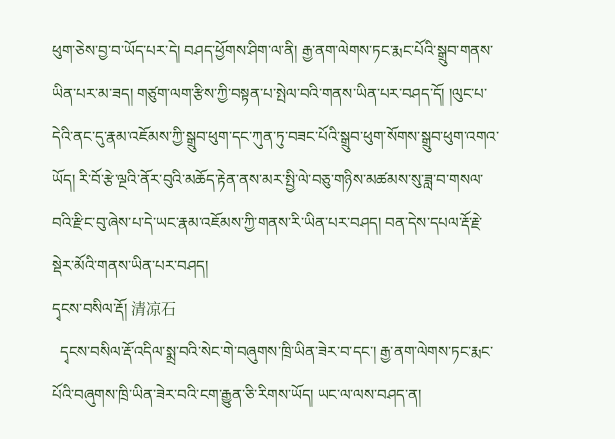ཕུག་ཅེས་བྱ་བ་ཡོད་པར་དེ། བཤད་ཕྱོགས་ཤིག་ལ་ནི། རྒྱ་ནག་ལེགས་ཏང་རྨང་པོའི་སྒྲུབ་གནས་ཡིན་པར་མ་ཟད། གཙུག་ལག་རྩིས་ཀྱི་བསྟན་པ་སྤེལ་བའི་གནས་ཡིན་པར་བཤད་དོ། །ལུང་པ་དེའི་ནང་དུ་རྣམ་འཇོམས་ཀྱི་སྒྲུབ་ཕུག་དང་ཀུན་ཏུ་བཟང་པོའི་སྒྲུབ་ཕུག་སོགས་སྒྲུབ་ཕུག་འགའ་ཡོད། རི་བོ་རྩེ་ལྔའི་ནོར་བུའི་མཆོད་རྟེན་ནས་མར་སྤྱི་ལེ་བཅུ་གཉིས་མཚམས་སུ་ཟླ་བ་གསལ་བའི་རྫིང་བུ་ཞེས་པ་དེ་ཡང་རྣམ་འཇོམས་ཀྱི་གནས་རི་ཡིན་པར་བཤད། བན་དེས་དཔལ་རྡོ་རྗེ་སྡེར་མོའི་གནས་ཡིན་པར་བཤད།
དྭངས་བསིལ་རྡོ། 清凉石
  དྭངས་བསིལ་རྡོ་འདིལ་སྨྲ་བའི་སེང་གེ་བཞུགས་ཁྲི་ཡིན་ཟེར་བ་དང་། རྒྱ་ནག་ལེགས་ཏང་རྨང་པོའི་བཞུགས་ཁྲི་ཡིན་ཟེར་བའི་ངག་རྒྱུན་ཅི་རིགས་ཡོད། ཡང་ལ་ལས་བཤད་ན།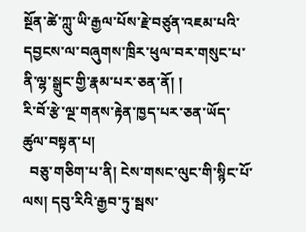སྔོན་ཚེ་ཀླུ་ཡི་རྒྱལ་པོས་རྗེ་བཙུན་འཇམ་པའི་དབྱངས་ལ་བཞུགས་ཁྲིར་ཕུལ་བར་གསུང་པ་ནི་ལྷ་སྒྲུང་གྱི་རྣམ་པར་ཅན་ནོ། །
རི་བོ་རྩེ་ལྔ་གནས་རྟེན་ཁྱད་པར་ཅན་ཡོད་ཚུལ་བསྟན་པ།
  བཅུ་གཅིག་པ་ནི། ངེས་གསང་ལུང་གི་སྙིང་པོ་ལས། དབུ་རིའི་རྒྱབ་ཏུ་སྦས་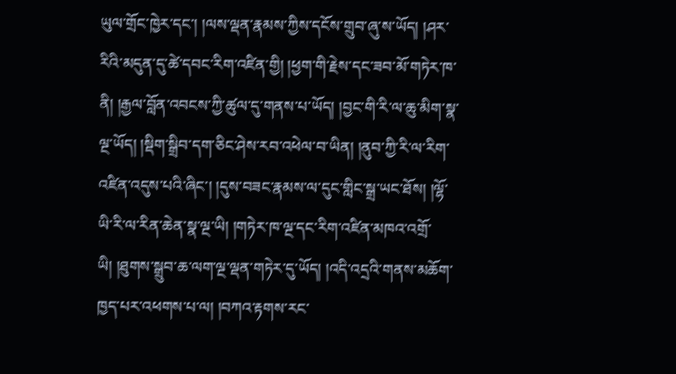ཡུལ་གྲོང་ཁྱེར་དང་། །ལས་ལྡན་རྣམས་ཀྱིས་དངོས་གྲུབ་ཞུ་ས་ཡོད། །ཤར་རིའི་མདུན་དུ་ཚེ་དབང་རིག་འཛིན་གྱི། །ཕྱག་གི་རྗེས་དང་ཟབ་མོ་གཏེར་ཁ་ནི། །རྒྱལ་བློན་འབངས་ཀྱི་ཚུལ་དུ་གནས་པ་ཡོད། །བྱང་གི་རི་ལ་ཆུ་མིག་སྣ་ལྔ་ཡོད། །སྡིག་སྒྲིབ་དག་ཅིང་ཤེས་རབ་འཕེལ་བ་ཡིན། །ནུབ་ཀྱི་རི་ལ་རིག་འཛིན་འདུས་པའི་ཞིང་། །དུས་བཟང་རྣམས་ལ་དུང་གླིང་སྒྲ་ཡང་ཐོས། །ལྷོ་ཡི་རི་ལ་རིན་ཆེན་སྣ་ལྔ་ཡི། །གཏེར་ཁ་ལྔ་དང་རིག་འཛིན་མཁའ་འགྲོ་ཡི། །ཐུགས་སྒྲུབ་ཆ་ལག་ལྔ་ལྡན་གཏེར་དུ་ཡོད། །འདི་འདྲའི་གནས་མཆོག་ཁྱད་པར་འཕགས་པ་ལ། །བཀའ་རྟགས་རང་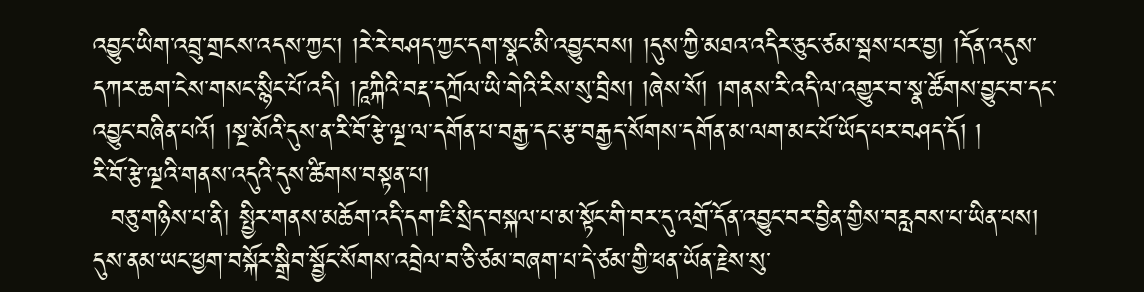འབྱུང་ཡིག་འབྲུ་གྲངས་འདས་ཀྱང་། །རེ་རེ་བཤད་ཀྱང་དག་སྣང་མི་འབྱུང་བས། །དུས་ཀྱི་མཐའ་འདིར་ཅུང་ཙམ་སྦས་པར་བྱ། །དོན་འདུས་དཀར་ཆག་ངེས་གསང་སྙིང་པོ་འདི། །ཌཱཀྐིའི་བརྡ་དཀྲོལ་ཡི་གེའི་རིས་སུ་བྲིས། །ཞེས་སོ། །གནས་རི་འདི་ལ་འགྱུར་བ་སྣ་ཚོགས་བྱུང་བ་དང་འབྱུང་བཞིན་པའོ། །སྔ་མོའི་དུས་ན་རི་བོ་རྩེ་ལྔ་ལ་དགོན་པ་བརྒྱ་དང་རྩ་བརྒྱད་སོགས་དགོན་མ་ལག་མང་པོ་ཡོད་པར་བཤད་དོ། །
རི་བོ་རྩེ་ལྔའི་གནས་འདུའི་དུས་ཚིགས་བསྟན་པ།
  བཅུ་གཉིས་པ་ནི། སྤྱིར་གནས་མཆོག་འདི་དག་ཇི་སྲིད་བསྐལ་པ་མ་སྟོང་གི་བར་དུ་འགྲོ་དོན་འབྱུང་བར་བྱིན་གྱིས་བརླབས་པ་ཡིན་པས། དུས་ནམ་ཡང་ཕྱག་བསྐོར་སྒྲིབ་སྦྱོང་སོགས་འབྲེལ་བ་ཅི་ཙམ་བཞག་པ་དེ་ཙམ་གྱི་ཕན་ཡོན་རྗེས་སུ་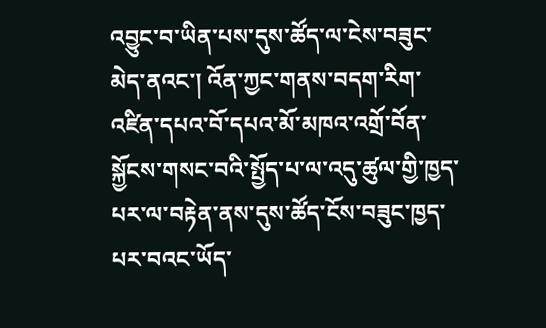འབྱུང་བ་ཡིན་པས་དུས་ཚོད་ལ་ངེས་བཟུང་མེད་ནའང་། འོན་ཀྱང་གནས་བདག་རིག་འཛིན་དཔའ་བོ་དཔའ་མོ་མཁའ་འགྲོ་བོན་སྐྱོངས་གསང་བའི་སྤྱོད་པ་ལ་འདུ་ཚུལ་གྱི་ཁྱད་པར་ལ་བརྟེན་ནས་དུས་ཚོད་ངོས་བཟུང་ཁྱད་པར་བའང་ཡོད་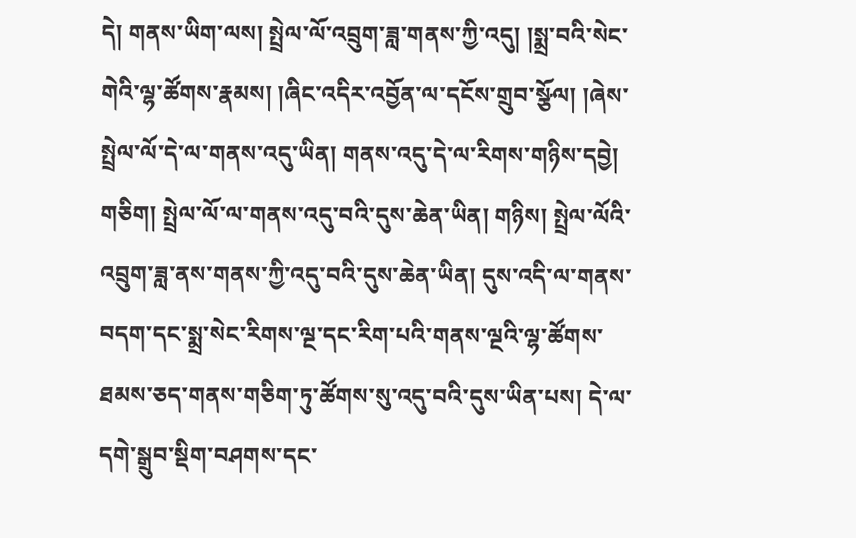དེ། གནས་ཡིག་ལས། སྤྲེལ་ལོ་འབྲུག་ཟླ་གནས་ཀྱི་འདུ། །སྨྲ་བའི་སེང་གེའི་ལྷ་ཚོགས་རྣམས། །ཞིང་འདིར་འབྱོན་ལ་དངོས་གྲུབ་སྩོལ། །ཞེས་སྤྲེལ་ལོ་དེ་ལ་གནས་འདུ་ཡིན། གནས་འདུ་དེ་ལ་རིགས་གཉིས་དབྱེ། གཅིག། སྤྲེལ་ལོ་ལ་གནས་འདུ་བའི་དུས་ཆེན་ཡིན། གཉིས། སྤྲེལ་ལོའི་འབྲུག་ཟླ་ནས་གནས་ཀྱི་འདུ་བའི་དུས་ཆེན་ཡིན། དུས་འདི་ལ་གནས་བདག་དང་སྨྲ་སེང་རིགས་ལྔ་དང་རིག་པའི་གནས་ལྔའི་ལྷ་ཚོགས་ཐམས་ཅད་གནས་གཅིག་ཏུ་ཚོགས་སུ་འདུ་བའི་དུས་ཡིན་པས། དེ་ལ་དགེ་སྒྲུབ་སྡིག་བཤགས་དང་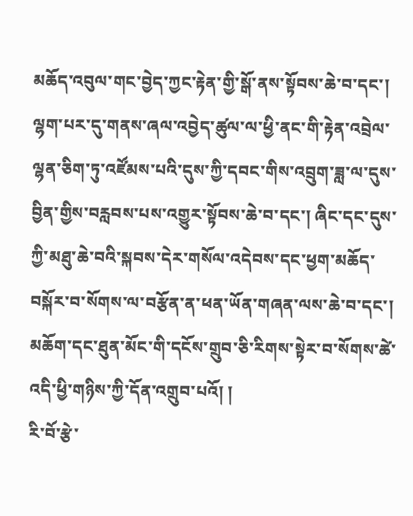མཆོད་འབུལ་གང་བྱེད་ཀྱང་རྟེན་གྱི་སྒོ་ནས་སྟོབས་ཆེ་བ་དང་། ལྷག་པར་དུ་གནས་ཞལ་འབྱེད་ཚུལ་ལ་ཕྱི་ནང་གི་རྟེན་འབྲེལ་ལྷན་ཅིག་ཏུ་འཛོམས་པའི་དུས་ཀྱི་དབང་གིས་འབྲུག་ཟླ་ལ་དུས་བྱིན་གྱིས་བརླབས་པས་འགྱུར་སྟོབས་ཆེ་བ་དང་། ཞིང་དང་དུས་ཀྱི་མཐུ་ཆེ་བའི་སྐབས་དེར་གསོལ་འདེབས་དང་ཕྱག་མཆོད་བསྐོར་བ་སོགས་ལ་བརྩོན་ན་ཕན་ཡོན་གཞན་ལས་ཆེ་བ་དང་། མཆོག་དང་ཐུན་མོང་གི་དངོས་གྲུབ་ཅི་རིགས་སྟེར་བ་སོགས་ཚེ་འདི་ཕྱི་གཉིས་ཀྱི་དོན་འགྲུབ་པའོ། །
རི་བོ་རྩེ་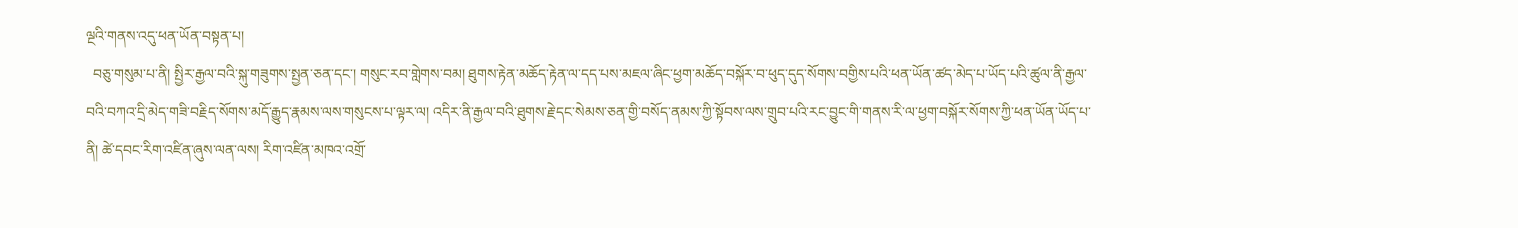ལྔའི་གནས་འདུ་ཕན་ཡོན་བསྟན་པ།
  བཅུ་གསུམ་པ་ནི། སྤྱིར་རྒྱལ་བའི་སྐུ་གཟུགས་སྤྱན་ཅན་དང་། གསུང་རབ་གླེགས་བམ། ཐུགས་རྟེན་མཆོད་རྟེན་ལ་དད་པས་མཇལ་ཞིང་ཕྱག་མཆོད་བསྐོར་བ་ཕུད་དུད་སོགས་བགྱིས་པའི་ཕན་ཡོན་ཚད་མེད་པ་ཡོད་པའི་ཚུལ་ནི་རྒྱལ་བའི་བཀའ་དྲི་མེད་གཟི་བརྗིད་སོགས་མདོ་རྒྱུད་རྣམས་ལས་གསུངས་པ་ལྟར་ལ། འདིར་ནི་རྒྱལ་བའི་ཐུགས་རྗེ་དང་སེམས་ཅན་གྱི་བསོད་ནམས་ཀྱི་སྟོབས་ལས་གྲུབ་པའི་རང་བྱུང་གི་གནས་རི་ལ་ཕྱག་བསྐོར་སོགས་ཀྱི་ཕན་ཡོན་ཡོད་པ་ནི། ཚེ་དབང་རིག་འཛིན་ཞུས་ལན་ལས། རིག་འཛིན་མཁའ་འགྲོ་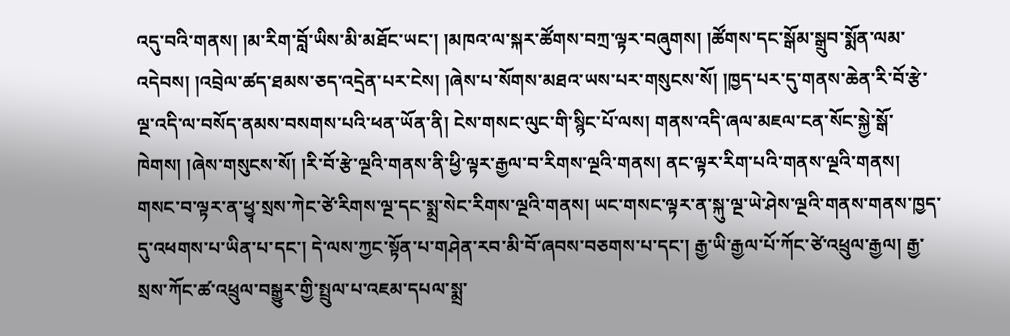འདུ་བའི་གནས། །མ་རིག་བློ་ཡིས་མི་མཐོང་ཡང་། །མཁའ་ལ་སྐར་ཚོགས་བཀྲ་ལྟར་བཞུགས། །ཚོགས་དང་སྒོམ་སྒྲུབ་སྨོན་ལམ་འདེབས། །འབྲེལ་ཚད་ཐམས་ཅད་འདྲེན་པར་ངེས། །ཞེས་པ་སོགས་མཐའ་ཡས་པར་གསུངས་སོ། །ཁྱད་པར་དུ་གནས་ཆེན་རི་བོ་རྩེ་ལྔ་འདི་ལ་བསོད་ནམས་བསགས་པའི་ཕན་ཡོན་ནི། ངེས་གསང་ལུང་གི་སྙིང་པོ་ལས། གནས་འདི་ཞལ་མཇལ་ངན་སོང་སྐྱེ་སྒོ་ཁེགས། །ཞེས་གསུངས་སོ། །རི་བོ་རྩེ་ལྔའི་གནས་ནི་ཕྱི་ལྟར་རྒྱལ་བ་རིགས་ལྔའི་གནས། ནང་ལྟར་རིག་པའི་གནས་ལྔའི་གནས། གསང་བ་ལྟར་ན་ཕྱྭ་སྲས་ཀེང་ཙེ་རིགས་ལྔ་དང་སྨྲ་སེང་རིགས་ལྔའི་གནས། ཡང་གསང་ལྟར་ན་སྐུ་ལྔ་ཡེ་ཤེས་ལྔའི་གནས་གནས་ཁྱད་དུ་འཕགས་པ་ཡིན་པ་དང་། དེ་ལས་ཀྱང་སྟོན་པ་གཤེན་རབ་མི་བོ་ཞབས་བཅགས་པ་དང་། རྒྱ་ཡི་རྒྱལ་པོ་ཀོང་ཙེ་འཕྲུལ་རྒྱལ། རྒྱ་སྲས་ཀོང་ཚ་འཕྲུལ་བསྒྱུར་གྱི་སྤྲུལ་པ་འཇམ་དཔལ་སྨྲ་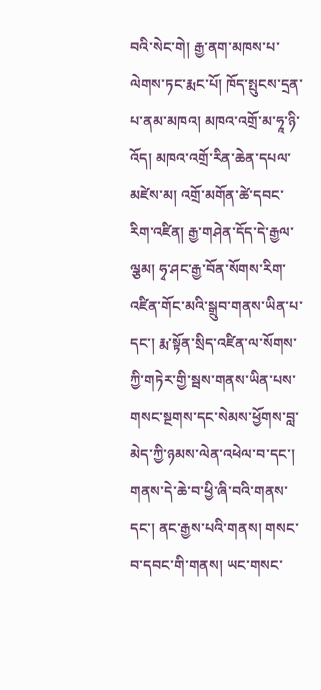བའི་སེང་གེ། རྒྱ་ནག་མཁས་པ་ལེགས་ཏང་རྨང་པོ། ཁོད་སྤུངས་དྲན་པ་ནམ་མཁའ། མཁའ་འགྲོ་མ་ཧཱ་ཉི་འོད། མཁའ་འགྲོ་རིན་ཆེན་དཔལ་མཛེས་མ། འགྲོ་མགོན་ཚེ་དབང་རིག་འཛིན། རྒྱ་གཤེན་དོད་དེ་རྒྱལ་ལྕམ། ཧྭ་ཤང་རྒྱ་བོན་སོགས་རིག་འཛིན་གོང་མའི་སྒྲུབ་གནས་ཡིན་པ་དང་། རྨ་སྟོན་སྲིད་འཛིན་ལ་སོགས་ཀྱི་གཏེར་གྱི་སྦས་གནས་ཡིན་པས་གསང་སྔགས་དང་སེམས་ཕྱོགས་བླ་མེད་ཀྱི་ཉམས་ལེན་འཕེལ་བ་དང་། གནས་དེ་ཆེ་བ་ཕྱི་ཞི་བའི་གནས་དང་། ནང་རྒྱས་པའི་གནས། གསང་བ་དབང་གི་གནས། ཡང་གསང་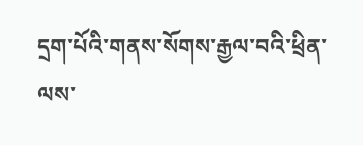དྲག་པོའི་གནས་སོགས་རྒྱལ་བའི་ཕྲིན་ལས་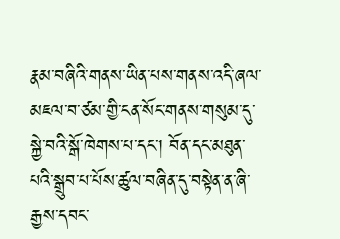རྣམ་བཞིའི་གནས་ཡིན་པས་གནས་འདི་ཞལ་མཇལ་བ་ཙམ་གྱི་ངན་སོང་གནས་གསུམ་དུ་སྐྱེ་བའི་སྒོ་ཁེགས་པ་དང་། བོན་དང་མཐུན་པའི་སྒྲུབ་པ་པོས་ཚུལ་བཞིན་དུ་བསྟེན་ན་ཞི་རྒྱས་དབང་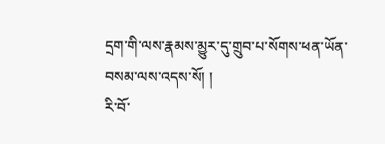དྲག་གི་ལས་རྣམས་མྱུར་དུ་གྲུབ་པ་སོགས་ཕན་ཡོན་བསམ་ལས་འདས་སོ། །
རི་བོ་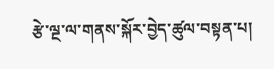རྩེ་ལྔ་ལ་གནས་སྐོར་བྱེད་ཚུལ་བསྟན་པ།